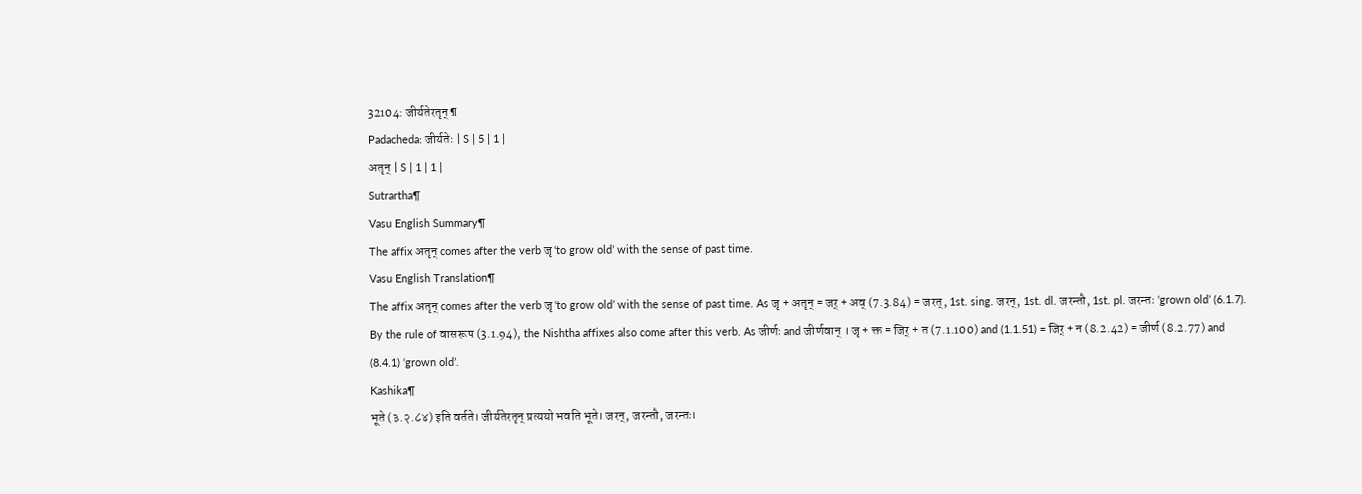32104: जीर्यतेरतृन्¶
Padacheda: जीर्यतेः | S | 5 | 1 |
अतृन् | S | 1 | 1 |
Sutrartha¶
Vasu English Summary¶
The affix अतृन् comes after the verb जृ ‘to grow old’ with the sense of past time.
Vasu English Translation¶
The affix अतृन् comes after the verb जृ ‘to grow old’ with the sense of past time. As जृ + अतृन् = जर् + अव् (7.3.84) = जरत्, 1st. sing. जरन्, 1st. dl. जरन्तौ, 1st. pl. जरन्तः ‘grown old’ (6.1.7).
By the rule of वासरूप (3.1.94), the Nishtha affixes also come after this verb. As जीर्णः and जीर्णवान् । जृ + क्त = जिर् + त (7.1.100) and (1.1.51) = जिर् + न (8.2.42) = जीर्ण (8.2.77) and (8.4.1) ‘grown old’.
Kashika¶
भूते (३.२.८४) इति वर्तते। जीर्यतेरतृन् प्रत्ययो भवति भूते। जरन्, जरन्तौ, जरन्तः।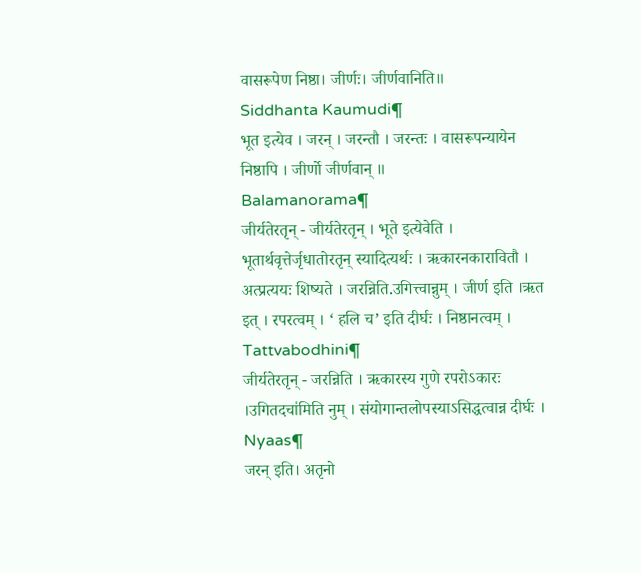वासरूपेण निष्ठा। जीर्णः। जीर्णवानिति॥
Siddhanta Kaumudi¶
भूत इत्येव । जरन् । जरन्तौ । जरन्तः । वासरूपन्यायेन निष्ठापि । जीर्णो जीर्णवान् ॥
Balamanorama¶
जीर्यतेरतृन् - जीर्यतेरतृन् । भूते इत्येवेति । भूतार्थवृत्तेर्जृधातोरतृन् स्यादित्यर्थः । ऋकारनकारावितौ । अत्प्रत्ययः शिष्यते । जरन्निति.उगित्त्वान्नुम् । जीर्ण इति ।ऋत इत् । रपरत्वम् । ‘ हलि च’ इति दीर्घः । निष्ठानत्वम् ।
Tattvabodhini¶
जीर्यतेरतृन् - जरन्निति । ऋकारस्य गुणे रपरोऽकारः ।उगितदचा॑मिति नुम् । संयोगान्तलोपस्याऽसिद्धत्वान्न दीर्घः ।
Nyaas¶
जरन् इति। अतृनो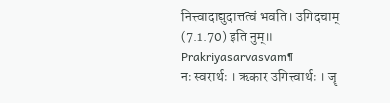नित्त्वादाद्युदात्तत्वं भवति। उगिदचाम् (7.1.70) इति नुम्॥
Prakriyasarvasvam¶
नः स्वरार्थः । ऋकार उगित्त्वार्थः । जॄ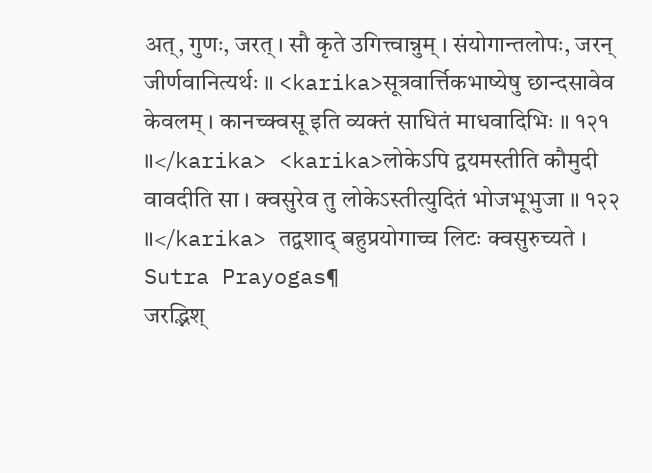अत्, गुणः, जरत् । सौ कृते उगित्त्वान्नुम् । संयोगान्तलोपः, जरन् जीर्णवानित्यर्थः ॥ <karika>सूत्रवार्त्तिकभाष्येषु छान्दसावेव केवलम् । कानच्क्वसू इति व्यक्तं साधितं माधवादिभिः ॥ १२१ ॥</karika> <karika>लोकेऽपि द्वयमस्तीति कौमुदी वावदीति सा । क्वसुरेव तु लोकेऽस्तीत्युदितं भोजभूभुजा ॥ १२२ ॥</karika> तद्वशाद् बहुप्रयोगाच्च लिटः क्वसुरुच्यते ।
Sutra Prayogas¶
जरद्भिश्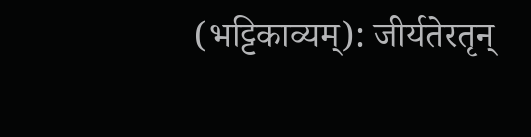(भट्टिकाव्यम्): जीर्यतेरतृन्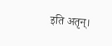इति अतृन्।